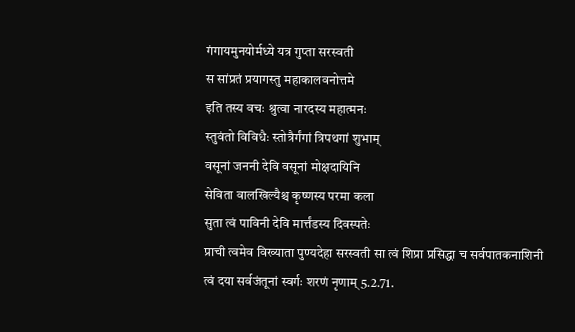गंगायमुनयोर्मध्ये यत्र गुप्ता सरस्वती
स सांप्रतं प्रयागस्तु महाकालवनोत्तमे
इति तस्य वचः श्रुत्वा नारदस्य महात्मनः
स्तुवंतो विविधैः स्तोत्रैर्गंगां त्रिपथगां शुभाम्
वसूनां जननी देवि वसूनां मोक्षदायिनि
सेविता वालखिल्यैश्च कृष्णस्य परमा कला
सुता त्वं पाविनी देवि मार्त्तंडस्य दिवस्पतेः
प्राची त्वमेव विख्याता पुण्यदेहा सरस्वती सा त्वं शिप्रा प्रसिद्धा च सर्वपातकनाशिनी
त्वं दया सर्वजंतूनां स्वर्गः शरणं नृणाम् 5.2.71.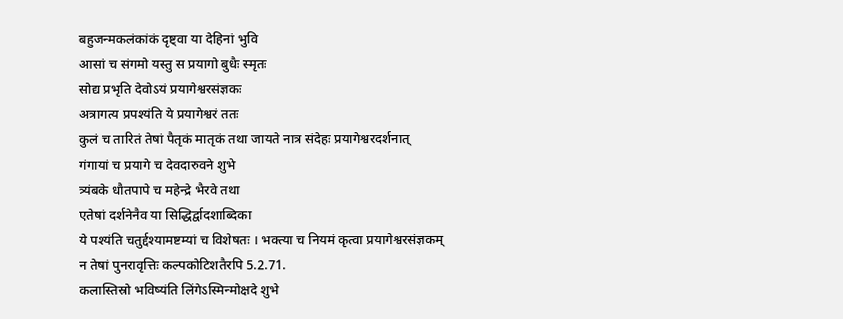बहुजन्मकलंकांकं दृष्ट्वा या देहिनां भुवि
आसां च संगमो यस्तु स प्रयागो बुधैः स्मृतः
सोद्य प्रभृति देवोऽयं प्रयागेश्वरसंज्ञकः
अत्रागत्य प्रपश्यंति ये प्रयागेश्वरं ततः
कुलं च तारितं तेषां पैतृकं मातृकं तथा जायते नात्र संदेहः प्रयागेश्वरदर्शनात्
गंगायां च प्रयागे च देवदारुवने शुभे
त्र्यंबके धौतपापे च महेन्द्रे भैरवे तथा
एतेषां दर्शनेनैव या सिद्धिर्द्वादशाब्दिका
ये पश्यंति चतुर्द्दश्यामष्टम्यां च विशेषतः । भक्त्या च नियमं कृत्वा प्रयागेश्वरसंज्ञकम्
न तेषां पुनरावृत्तिः कल्पकोटिशतैरपि 5.2.71.
कलास्तिस्रो भविष्यंति लिंगेऽस्मिन्मोक्षदे शुभे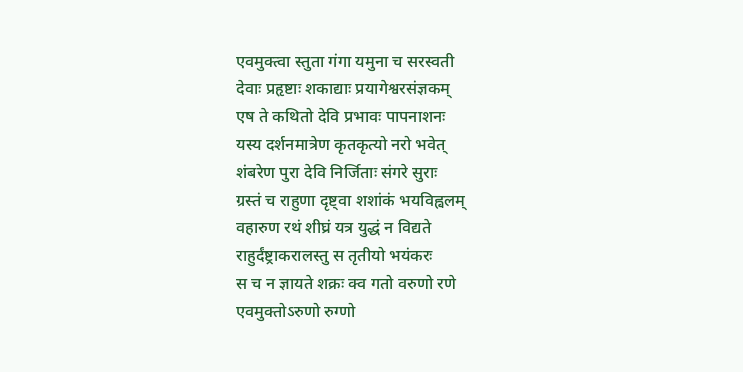एवमुक्त्वा स्तुता गंगा यमुना च सरस्वती
देवाः प्रहृष्टाः शकाद्याः प्रयागेश्वरसंज्ञकम्
एष ते कथितो देवि प्रभावः पापनाशनः
यस्य दर्शनमात्रेण कृतकृत्यो नरो भवेत्
शंबरेण पुरा देवि निर्जिताः संगरे सुराः
ग्रस्तं च राहुणा दृष्ट्वा शशांकं भयविह्वलम्
वहारुण रथं शीघ्रं यत्र युद्धं न विद्यते
राहुर्दंष्ट्राकरालस्तु स तृतीयो भयंकरः
स च न ज्ञायते शक्रः क्व गतो वरुणो रणे
एवमुक्तोऽरुणो रुग्णो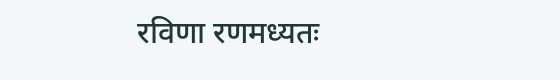रविणा रणमध्यतः